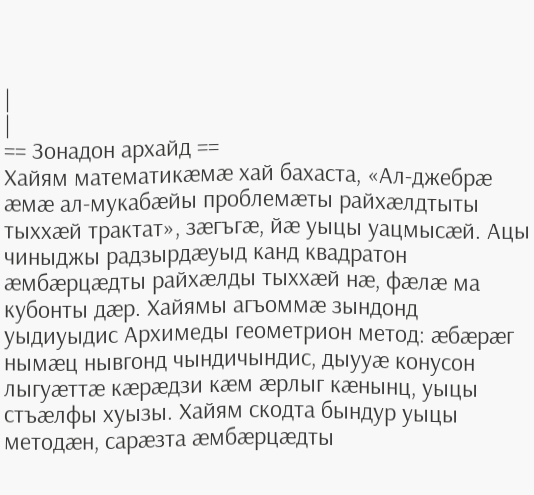|
|
== Зонадон архайд ==
Хайям математикæмæ хай бахаста, «Ал-джебрæ æмæ ал-мукабæйы проблемæты райхæлдтыты тыххæй трактат», зæгъгæ, йæ уыцы уацмысæй. Ацы чиныджы радзырдæуыд канд квадратон æмбæрцæдты райхæлды тыххæй нæ, фæлæ ма кубонты дæр. Хайямы агъоммæ зындонд уыдиуыдис Архимеды геометрион метод: æбæрæг нымæц нывгонд чындичындис, дыууæ конусон лыгуæттæ кæрæдзи кæм æрлыг кæнынц, уыцы стъæлфы хуызы. Хайям скодта бындур уыцы методæн, сарæзта æмбæрцæдты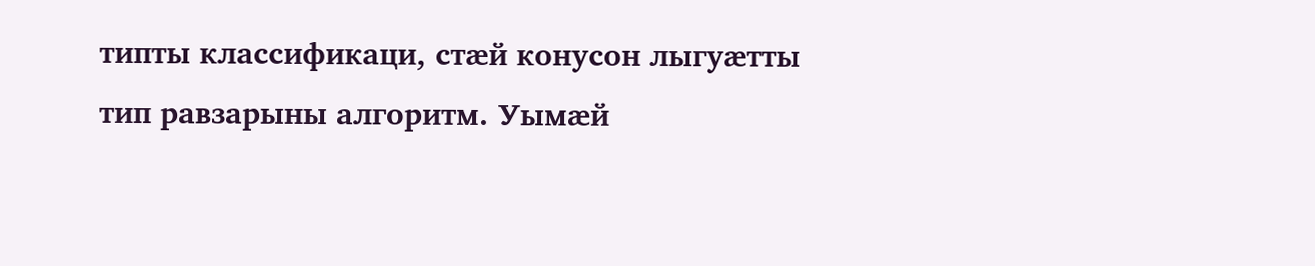типты классификаци, стæй конусон лыгуæтты тип равзарыны алгоритм. Уымæй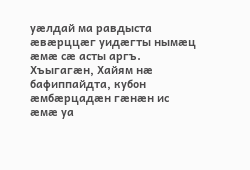уæлдай ма равдыста æвæрццæг уидæгты нымæц æмæ сæ асты аргъ. Хъыгагæн, Хайям нæ бафиппайдта, кубон æмбæрцадæн гæнæн ис æмæ уа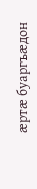æртæ буаргъæдон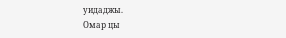уидаджы.
Омар цы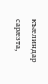къæлиндар сарæзта,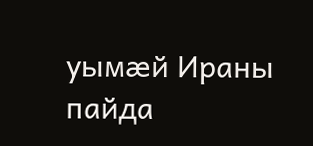уымæй Ираны пайда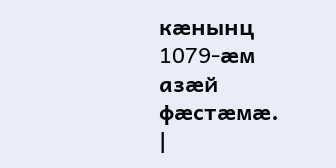кæнынц 1079-æм азæй фæстæмæ.
|